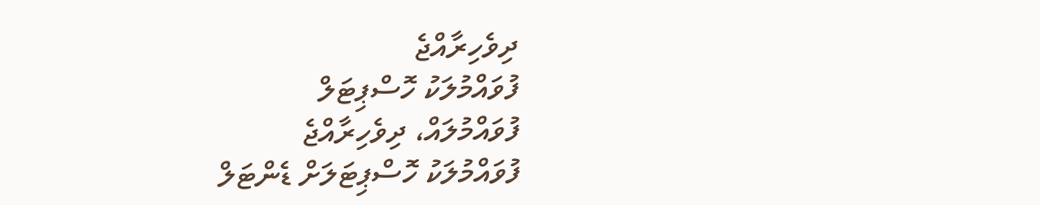ދިވެހިރާއްޖެ
ފުވައްމުލަކު ހޮސްޕިޓަލް
ފުވައްމުލައް، ދިވެހިރާއްޖެ
ފުވައްމުލަކު ހޮސްޕިޓަލަށް ޑެންޓަލް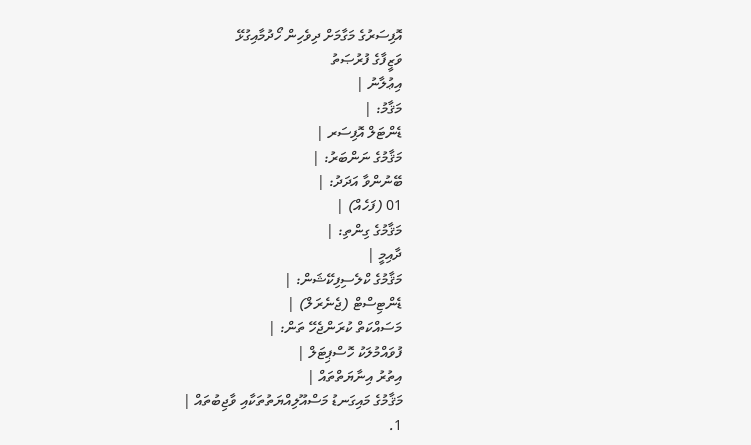އޮފިސަރުގެ މަގާމަށް ދިވެހިން ހޯދުމާއިގުޅޭ
ވަޒީފާގެ ފުރުޞަތު
އިޢުލާނު |
މަޤާމު: |
ޑެންޓަލް އޮފިސަރ |
މަޤާމުގެ ނަންބަރު: |
ބޭނުންވާ އަދަދު: |
01 (ފަހެއް) |
މަޤާމުގެ ގިންތި: |
ދާއިމީ |
މަޤާމުގެ ކްލެސިފިކޭޝަން: |
ޑެންޓިސްޓް (ޖެނެރަލް) |
މަސައްކަތް ކުރަންޖެހޭ ތަން: |
ފުވައްމުލަކު ހޮސްޕިޓަލް |
އިތުރު އިނާޔަތްތައް |
މަޤާމުގެ މައިގަނޑު މަސްއޫލިއްޔަތުތަކާއި ވާޖިބުތައް |
1.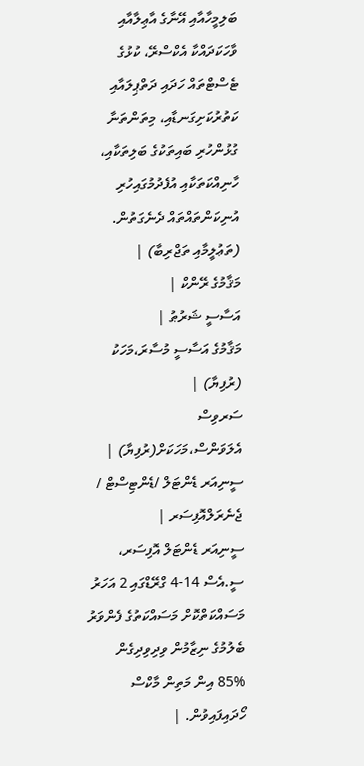ބަލިމީހާއާއި އޭނާގެ އާޢިލާއާއި ވާހަކަދައްކާ އެކްސްރޭ، ކުޅުގެ ޓެސްޓްތައް ހަދައި ދަތްޕިލައާއި ކަތުރުކަށިގަނޑާއި، މިތަންތަނާ ގުޅުންހުރި ބައިތަކުގެ ބަލިތަކާއި، ހާނިއްކަތަކާއި އުފެދުމުގައިހުރި އުނިކަންތައްތައް ދެނެގަތުން.
(ތަޢުލީމާއި ތަޖްރިބާ) |
މަޤާމުގެ ރޭންކް |
އަސާސީ ޝަރުޠު |
މަޤާމުގެ އަސާސީ މުސާރަ،މަހަކު (ރުފިޔާ) |
ސަރވިސް އެލަވަންސް،މަހަކަށް(ރުފިޔާ) |
ސީނިއަރ ޑެންޓަލް /ޑެންޓިސްޓް / ޖެނެރަލްއޮފިސަރ |
ސީނިއަރ ޑެންޓަލް އޮފިސަރ، ސީ.އެސް 14-4 ގްރޭޑްގައި 2 އަހަރު މަސައްކަތްކޮށް މަސައްކަތުގެ ފެންވަރު ބެލުމުގެ ނިޒާމުން ވިދިވިދިގެން %85 އިން މަތިން މާކްސް ހޯދައިފައިވުން. |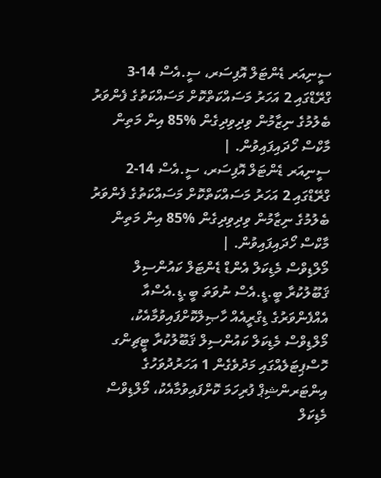ސީނިއަރ ޑެންޓަލް އޮފިސަރ، ސީ.އެސް 14-3 ގްރޭޑްގައި 2 އަހަރު މަސައްކަތްކޮށް މަސައްކަތުގެ ފެންވަރު ބެލުމުގެ ނިޒާމުން ވިދިވިދިގެން %85 އިން މަތިން މާކްސް ހޯދައިފައިވުން. |
ސީނިއަރ ޑެންޓަލް އޮފިސަރ، ސީ.އެސް 14-2 ގްރޭޑްގައި 2 އަހަރު މަސައްކަތްކޮށް މަސައްކަތުގެ ފެންވަރު ބެލުމުގެ ނިޒާމުން ވިދިވިދިގެން %85 އިން މަތިން މާކްސް ހޯދައިފައިވުން. |
މޯލްޑިވްސް މެޑިކަލް އެންޑް ޑެންޓަލް ކައުންސިލް ޤަބޫލުކުރާ ބީ.ޑީ.އެސް ނުވަތަ ބީ.ޑީ.އެސްއާ އެއްފެންވަރުގެ ޑިގްރީއެއް ހާޞިލްކޮށްފައިވުމާއެކު، މޯލްޑިވްސް މެޑިކަލް ކައުންސިލް ޤަބޫލުކުރާ ޓީޗިންގ ހޮސްޕިޓަލެއްގައި މަދުވެގެން 1 އަހަރުދުވަހުގެ އިންޓަރންޝިޕް ފުރިހަމަ ކޮށްފައިވުމާއެކު، މޯލްޑިވްސް މެޑިކަލް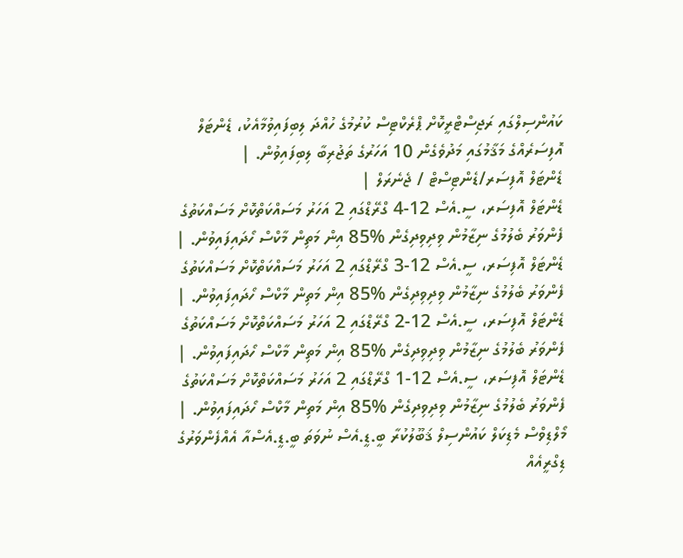ކައުންސިލްގައި ރަޖިސްޓްރީކޮށް ޕްރެކްޓިސް ކުރުމުގެ ހުއްދަ ލިބިފައިވުމާއެކު، ޑެންޓަލް އޮފިސަރެއްގެ މަޤާމުގައި މަދުވެގެން 10 އަހަރުގެ ތަޖުރިބާ ލިބިފައިވުން. |
ޑެންޓަލް އޮފިސަރ/ޑެންޓިސްޓް / ޖެނެރަލް |
ޑެންޓަލް އޮފިސަރ، ސީ.އެސް 12-4 ގްރޭޑްގައި 2 އަހަރު މަސައްކަތްކޮށް މަސައްކަތުގެ ފެންވަރު ބެލުމުގެ ނިޒާމުން ވިދިވިދިގެން %85 އިން މަތިން މާކްސް ހޯދައިފައިވުން. |
ޑެންޓަލް އޮފިސަރ، ސީ.އެސް 12-3 ގްރޭޑްގައި 2 އަހަރު މަސައްކަތްކޮށް މަސައްކަތުގެ ފެންވަރު ބެލުމުގެ ނިޒާމުން ވިދިވިދިގެން %85 އިން މަތިން މާކްސް ހޯދައިފައިވުން. |
ޑެންޓަލް އޮފިސަރ، ސީ.އެސް 12-2 ގްރޭޑްގައި 2 އަހަރު މަސައްކަތްކޮށް މަސައްކަތުގެ ފެންވަރު ބެލުމުގެ ނިޒާމުން ވިދިވިދިގެން %85 އިން މަތިން މާކްސް ހޯދައިފައިވުން. |
ޑެންޓަލް އޮފިސަރ، ސީ.އެސް 12-1 ގްރޭޑްގައި 2 އަހަރު މަސައްކަތްކޮށް މަސައްކަތުގެ ފެންވަރު ބެލުމުގެ ނިޒާމުން ވިދިވިދިގެން %85 އިން މަތިން މާކްސް ހޯދައިފައިވުން. |
މޯލްޑިވްސް މެޑިކަލް ކައުންސިލް ޤަބޫލުކުރާ ބީ.ޑީ.އެސް ނުވަތަ ބީ.ޑީ.އެސްއާ އެއްފެންވަރުގެ ޑިގްރީއެއް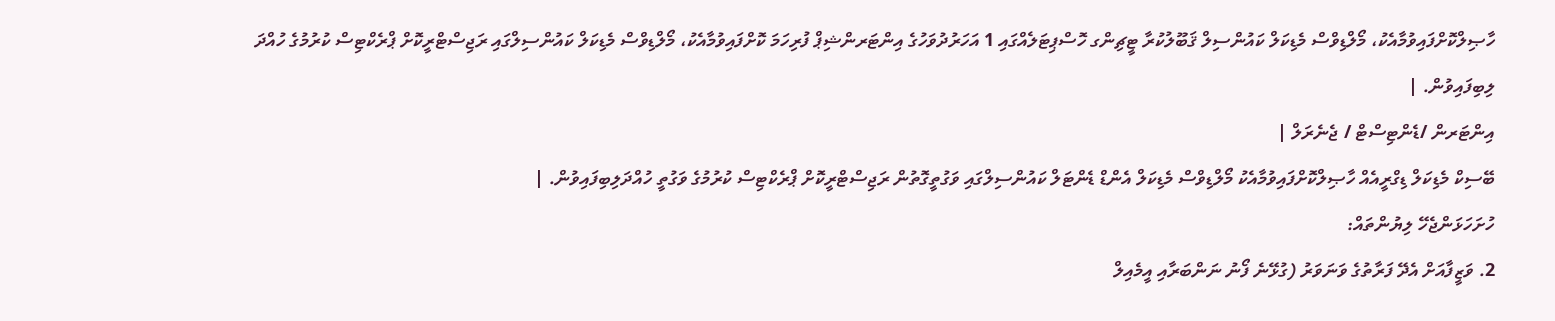ހާޞިލްކޮށްފައިވުމާއެކު، މޯލްޑިވްސް މެޑިކަލް ކައުންސިލް ޤަބޫލުކުރާ ޓީޗިންގ ހޮސްޕިޓަލެއްގައި 1 އަހަރުދުވަހުގެ އިންޓަރންޝިޕް ފުރިހަމަ ކޮށްފައިވުމާއެކު، މޯލްޑިވްސް މެޑިކަލް ކައުންސިލްގައި ރަޖިސްޓްރީކޮށް ޕްރެކްޓިސް ކުރުމުގެ ހުއްދަ ލިބިފައިވުން. |
އިންޓަރން /ޑެންޓިސްޓް / ޖެނެރަލް |
ބޭސިކް މެޑިކަލް ޑިގްރީއެއް ހާޞިލްކޮށްފައިވުމާއެކު މޯލްޑިވްސް މެޑިކަލް އެންޑް ޑެންޓަލް ކައުންސިލްގައި ވަގުތީގޮތުން ރަޖިސްޓްރީކޮށް ޕްރެކްޓިސް ކުރުމުގެ ވަގުތީ ހުއްދަލިބިފައިވުން. |
ހުށަހަޅަންޖެހޭ ލިޔުންތައް:
2. ވަޒީފާއަށް އެދޭ ފަރާތުގެ ވަނަވަރު (ގުޅޭނެ ފޯނު ނަންބަރާއި އީމެއިލް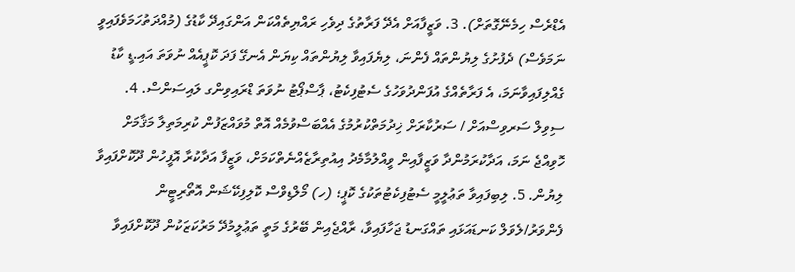އެޑްރެސް ހިމެނޭގޮތަށް). 3. ވަޒީފާއަށް އެދޭ ފަރާތުގެ ދިވެހި ރައްޔިތެއްކަން އަންގައިދޭ ކާޑުގެ (މުއްދަތުހަމަވެފައިވީ ނަމަވެސް) ދެފުށުގެ ލިޔުންތައް ފެންނަ، ލިޔެފައިވާ ލިޔުންތައް ކިޔަން އެނގޭ ފަދަ ކޮޕީއެއް ނުވަތަ އައި.ޑީ ކާޑު ގެއްލިފައިވާނަމަ، އެ ފަރާތެއްގެ އުފަންދުވަހުގެ ސެޓުފިކެޓު، ޕާސްޕޯޓު ނުވަތަ ޑްރައިވިންގ ލައިސަންސް. 4. ސިވިލް ސަރވިސްއަށް / ސަރުކާރަށް ޚިދުމަތްކުރުމުގެ އެއްބަސްވުމެއް އޮތް މުވައްޒަފުން ކުރިމަތިލާ މަޤާމަށް ހޮވިއްޖެ ނަމަ، އަދާކުރަމުންދާ ވަޒީފާއިން ވީއްލުމާމެދު އިއުތިރާޒެއްނެތްކަމަށް، ވަޒީފާ އަދާކުރާ އޮފީހުން ދޫކޮށްފައިވާ ލިޔުން. 5. ލިބިފައިވާ ތަޢުލީމީ ސެޓުފިކެޓުތަކުގެ ކޮޕީ؛ (ހ) މޯލްޑިވްސް ކޮލިފިކޭޝަން އޮތޯރިޓީން ފެންވަރު/ލެވަލް ކަނޑައަޅައި ތައްގަނޑު ޖަހާފައިވާ، ރާއްޖެއިން ބޭރުގެ މަތީ ތަޢުލީމުދޭ މަރުކަޒަކުން ދޫކޮށްފައިވާ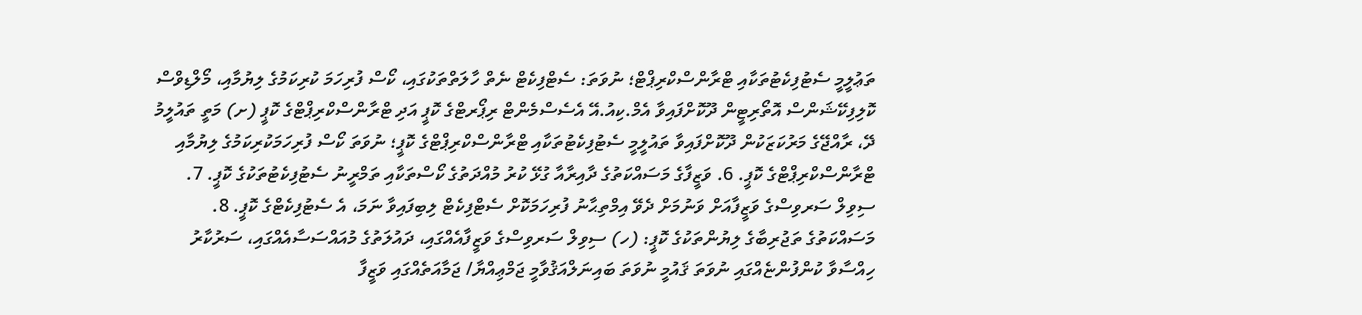ތަޢުލީމީ ސެޓުފިކެޓުތަކާއި ޓްރާންސްކްރިޕްޓް؛ ނުވަތަ: ސެޓްފިކެޓް ނެތް ހާލަތްތަކުގައި، ކޯސް ފުރިހަމަ ކުރިކަމުގެ ލިޔުމާއި، މޯލްޑިވްސް ކޮލިފިކޭޝަންސް އޮތޯރިޓީން ދޫކޮށްފައިވާ އެމް.ކިއު.އޭ އެސެސްމެންޓް ރިޕޯރޓްގެ ކޮޕީ އަދި ޓްރާންސްކްރިޕްޓްގެ ކޮޕީ (ށ) މަތީ ތައުލީމު ދޭ، ރާއްޖޭގެ މަރުކަޒަކުން ދޫކޮށްފައިވާ ތައުލީމީ ސެޓުފިކެޓުތަކާއި ޓްރާންސްކްރިޕްޓްގެ ކޮޕީ؛ ނުވަތަ ކޯސް ފުރިހަމަކުރިކަމުގެ ލިޔުމާއި ޓްރާންސްކްރިޕްޓްގެ ކޮޕީ. 6. ވަޒީފާގެ މަސައްކަތުގެ ދާއިރާއާ ގުޅޭ ކުރު މުއްދަތުގެ ކޯސްތަކާއި ތަމްރީނު ސެޓުފިކެޓުތަކުގެ ކޮޕީ. 7. ސިވިލް ސަރވިސްގެ ވަޒީފާއަށް ވަނުމަށް ދެވޭ އިމްތިޙާނު ފުރިހަމަކޮށް ސެޓްފިކެޓް ލިބިފައިވާ ނަމަ، އެ ސެޓުފިކެޓްގެ ކޮޕީ. 8. މަސައްކަތުގެ ތަޖުރިބާގެ ލިޔުންތަކުގެ ކޮޕީ: (ހ) ސިވިލް ސަރވިސްގެ ވަޒީފާއެއްގައި، ދައުލަތުގެ މުއައްސަސާއެއްގައި، ސަރުކާރު ހިއްސާވާ ކުންފުންޏެއްގައި ނުވަތަ ޤައުމީ ނުވަތަ ބައިނަލްއަޤުވާމީ ޖަމްޢިއްޔާ/ ޖަމާއަތެއްގައި ވަޒީފާ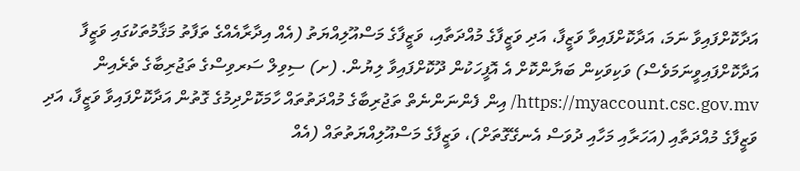އަދާކޮށްފައިވާ ނަމަ، އަދާކޮށްފައިވާ ވަޒީފާ، އަދި ވަޒީފާގެ މުއްދަތާއި، ވަޒީފާގެ މަސްއޫލިއްޔަތު (އެއް އިދާރާއެއްގެ ތަފާތު މަޤާމުތަކުގައި ވަޒީފާ އަދާކޮށްފައިވީނަމަވެސް) ވަކިވަކިން ބަޔާންކޮށް އެ އޮފީހަކުން ދޫކޮށްފައިވާ ލިޔުން. (ށ) ސިވިލް ސަރވިސްގެ ތަޖުރިބާގެ ތެރެއިން https://myaccount.csc.gov.mv/ އިން ފެންނަންނެތް ތަޖުރިބާގެ މުއްދަތުތައް ހާމަކޮށްދިމުގެ ގޮތުން އަދާކޮށްފައިވާ ވަޒީފާ، އަދި ވަޒީފާގެ މުއްދަތާއި (އަހަރާއި މަހާއި ދުވަސް އެނގޭގޮތަށް)، ވަޒީފާގެ މަސްއޫލިއްޔަތުތައް (އެއް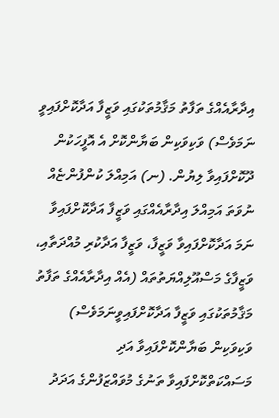އިދާރާއެއްގެ ތަފާތު މަޤާމުތަކުގައި ވަޒީފާ އަދާކޮށްފައިވީ ނަމަވެސް) ވަކިވަކިން ބަޔާންކޮށް އެ އޮފީހަކުން ދޫކޮށްފައިވާ ލިޔުން. (ނ) އަމިއްލަ ކުންފުންޏެއް ނުވަތަ އަމިއްލަ އިދާރާއެއްގައި ވަޒީފާ އަދާކޮށްފައިވާ ނަމަ އަދާކޮށްފައިވާ ވަޒީފާ، ވަޒީފާ އަދާކުރި މުއްދަތާއި، ވަޒީފާގެ މަސްއޫލިއްޔަތުތައް (އެއް އިދާރާއެއްގެ ތަފާތު މަޤާމުތަކުގައި ވަޒީފާ އަދާކޮށްފައިވީނަމަވެސް) ވަކިވަކިން ބަޔާންކޮށްފައިވާ އަދި މަސައްކަތްކޮށްފައިވާ ތަނުގެ މުވައްޒަފުންގެ އަދަދު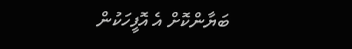ބަޔާންކޮށް އެ އޮފީހަކުން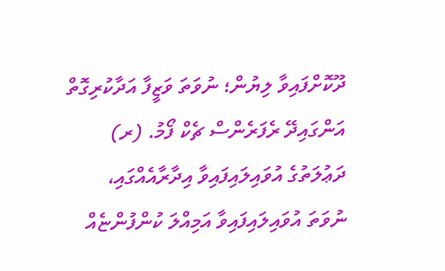ދޫކޮށްފައިވާ ލިޔުން؛ ނުވަތަ ވަޒީފާ އަދާކުރިގޮތް އަންގައިދޭ ރެފަރެންސް ޗެކް ފޯމު. (ރ) ދަޢުލަތުގެ އުވައިލައިފައިވާ އިދާރާއެއްގައި، ނުވަތަ އުވައިލައިފައިވާ އަމިއްލަ ކުންފުންޏެއް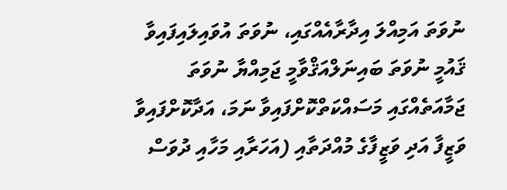ނުވަތަ އަމިއްލަ އިދާރާއެއްގައި، ނުވަތަ އުވައިލައިފައިވާ ޤައުމީ ނުވަތަ ބައިނަލްއަޤްވާމީ ޖަމިއްޔާ ނުވަތަ ޖަމާއަތެއްގައި މަސައްކަތްކޮށްފައިވާ ނަމަ، އަދާކޮށްފައިވާ ވަޒީފާ އަދި ވަޒީފާގެ މުއްދަތާއި (އަހަރާއި މަހާއި ދުވަސް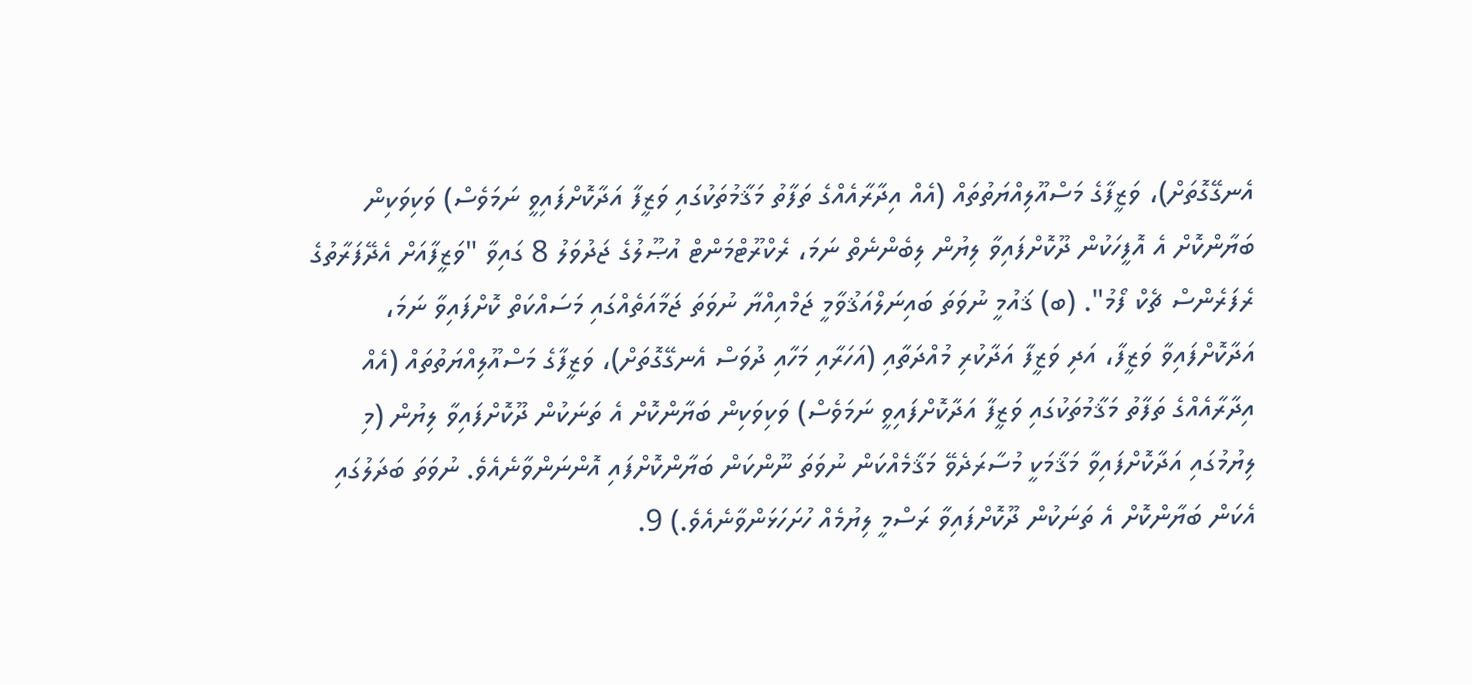އެނގޭގޮތަށް)، ވަޒީފާގެ މަސްއޫލިއްޔަތުތައް (އެއް އިދާރާއެއްގެ ތަފާތު މަޤާމުތަކުގައި ވަޒީފާ އަދާކޮށްފައިވީ ނަމަވެސް) ވަކިވަކިން ބަޔާންކޮށް އެ އޮފީހަކުން ދޫކޮށްފައިވާ ލިޔުން ލިބެންނެތް ނަމަ، ރެކްރޫޓްމަންޓް އުޞޫލުގެ ޖަދުވަލު 8 ގައިވާ "ވަޒީފާއަށް އެދޭފަރާތުގެ ރެފަރެންސް ޗެކް ފޯމު". (ބ) ޤައުމީ ނުވަތަ ބައިނަލްއަޤުވާމީ ޖަމްއިއްޔާ ނުވަތަ ޖަމާއަތެއްގައި މަސައްކަތް ކޮށްފައިވާ ނަމަ، އަދާކޮށްފައިވާ ވަޒީފާ، އަދި ވަޒީފާ އަދާކުރި މުއްދަތާއި (އަހަރާއި މަހާއި ދުވަސް އެނގޭގޮތަށް)، ވަޒީފާގެ މަސްއޫލިއްޔަތުތައް (އެއް އިދާރާއެއްގެ ތަފާތު މަޤާމުތަކުގައި ވަޒީފާ އަދާކޮށްފައިވީ ނަމަވެސް) ވަކިވަކިން ބަޔާންކޮށް އެ ތަނަކުން ދޫކޮށްފައިވާ ލިޔުން (މި ލިޔުމުގައި އަދާކޮށްފައިވާ މަޤާމަކީ މުސާރަދެވޭ މަޤާމެއްކަން ނުވަތަ ނޫންކަން ބަޔާންކޮށްފައި އޮންނަންވާނެއެވެ. ނުވަތަ ބަދަލުގައި އެކަން ބަޔާންކޮށް އެ ތަނަކުން ދޫކޮށްފައިވާ ރަސްމީ ލިޔުމެއް ހުށަހަޅަންވާނެއެވެ.) 9.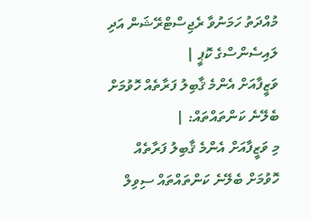މުއްދަތު ހަމަނުވާ ރެޖިސްޓްރޭޝަން އަދި ލައިސެންސްގެ ކޮޕީ |
ވަޒީފާއަށް އެންމެ ޤާބިލު ފަރާތެއް ހޮވުމަށް ބެލޭނެ ކަންތައްތައް: |
މި ވަޒީފާއަށް އެންމެ ޤާބިލު ފަރާތެއް ހޮވުމަށް ބެލޭނެ ކަންތައްތައް ސިވިލް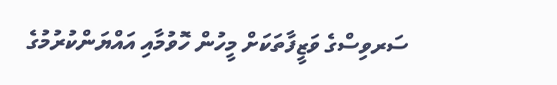ސަރވިސްގެ ވަޒީފާތަކަށް މީހުން ހޮވުމާއި އައްޔަންކުރުމުގެ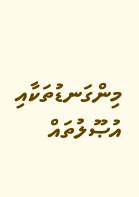މިންގަނޑުތަކާއި އުޞޫލުތައް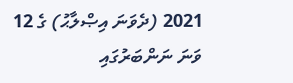2021 (ދެވަނަ އިޞްލާޙު) ގެ 12 ވަނަ ނަންބަރުގައި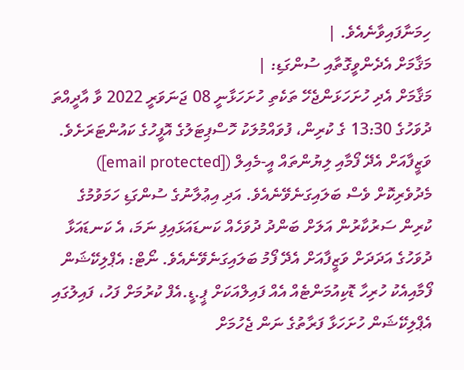ހިމަނާފައިވާނެއެވެ. |
މަޤާމަށް އެދެންވީގޮތާއި ސުންގަޑި: |
މަޤާމަށް އެދި ހުށަހަޅަންޖެހޭ ތަކެތި ހުށަހަޅާނީ 08 ޖަނަވަރީ 2022 ވާ އާދީއްތަ ދުވަހުގެ 13:30 ގެ ކުރިން، ފުވައްމުލަކު ހޮސްޕިޓަލުގެ އޮފީހުގެ ކައުންޓަރަށެވެ. ވަޒީފާއަށް އެދޭ ފޯމާއި ލިޔުންތައް އީ-މެއިލް ([email protected]) މެދުވެރިކޮށް ވެސް ބަލައިގަނެވޭނެއެވެ. އަދި އިޢުލާނުގެ ސުންގަޑި ހަމަވުމުގެ ކުރިން ސަރުކާރުން އަލަށް ބަންދު ދުވަހެއް ކަނޑައަޅައިފި ނަމަ، އެ ކަނޑައަޅާ ދުވަހުގެ އަދަދަށް ވަޒީފާއަށް އެދޭ ފޯމު ބަލައިގަނެވޭނެއެވެ. ނޯޓް: އެޕްލިކޭޝަން ފޯމާއިއެކު ހުރިހާ ޑޮކިއުމަންޓެއް އެއް ފައިލްއަކަށް ޕީ.ޑީ.އެފް ކުރުމަށް ފަހު، ފައިލުގައި އެޕްލިކޭޝަން ހުށަހަޅާ ފަރާތުގެ ނަން ޖެހުމަށް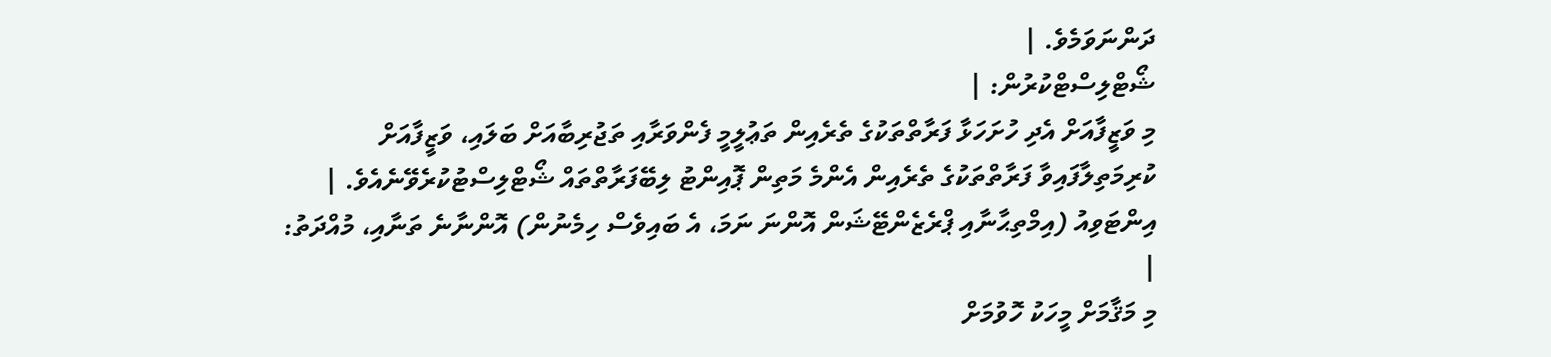ދަންނަވަމެވެ. |
ޝޯޓްލިސްޓްކުރުން: |
މި ވަޒީފާއަށް އެދި ހުށަހަޅާ ފަރާތްތަކުގެ ތެރެއިން ތަޢުލީމީ ފެންވަރާއި ތަޖުރިބާއަށް ބަލައި، ވަޒީފާއަށް ކުރިމަތިލާފައިވާ ފަރާތްތަކުގެ ތެރެއިން އެންމެ މަތިން ޕޮއިންޓު ލިބޭފަރާތްތައް ޝޯޓްލިސްޓުކުރެވޭނެއެވެ. |
އިންޓަވިއު (އިމްތިޙާނާއި ޕްރެޒެންޓޭޝަން އޮންނަ ނަމަ، އެ ބައިވެސް ހިމެނުން) އޮންނާނެ ތަނާއި، މުއްދަތު: |
މި މަޤާމަށް މީހަކު ހޮވުމަށް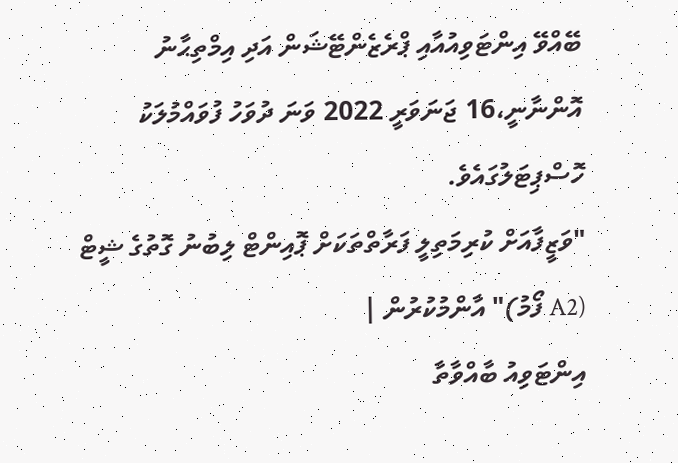ބޭއްވޭ އިންޓަވިއުއާއި ޕްރެޒެންޓޭޝަން އަދި އިމްތިޙާނު އޮންނާނީ،16 ޖަނަވަރީ 2022 ވަނަ ދުވަހު ފުވައްމުލަކު ހޮސްޕިޓަލުގައެވެ.
"ވަޒީފާއަށް ކުރިމަތިލީ ފަރާތްތަކަށް ޕޮއިންޓް ލިބުނު ގޮތުގެ ޝީޓް (A2 ފޯމު)" އާންމުކުރުން |
އިންޓަވިއު ބާއްވާތާ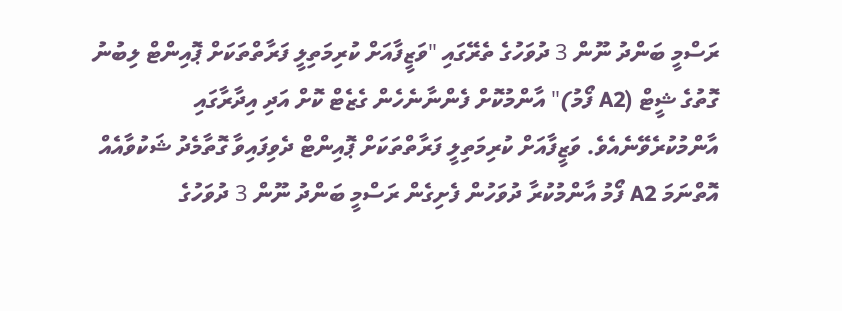ރަސްމީ ބަންދު ނޫން 3 ދުވަހުގެ ތެރޭގައި "ވަޒީފާއަށް ކުރިމަތިލީ ފަރާތްތަކަށް ޕޮއިންޓް ލިބުނު ގޮތުގެ ޝީޓް (A2 ފޯމު)" އާންމުކޮށް ފެންނާނެހެން ގެޒެޓް ކޮށް އަދި އިދާރާގައި އާންމުކުރެވޭނެއެވެ. ވަޒީފާއަށް ކުރިމަތިލީ ފަރާތްތަކަށް ޕޮއިންޓް ދެވިފައިވާ ގޮތާމެދު ޝަކުވާއެއް އޮތްނަމަ A2 ފޯމު އާންމުކުރާ ދުވަހުން ފެށިގެން ރަސްމީ ބަންދު ނޫން 3 ދުވަހުގެ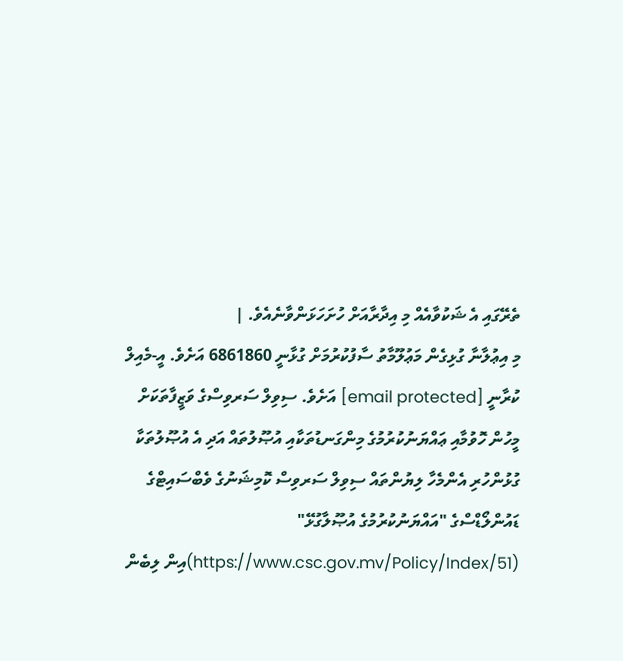ތެރޭގައި އެ ޝަކުވާއެއް މި އިދާރާއަށް ހުށަހަޅަންވާނެއެވެ. |
މި އިޢުލާނާ ގުޅިގެން މަޢުލޫމާތު ސާފުކުރުމަށް ގުޅާނީ 6861860 އަށެވެ. އީ-މެއިލް ކުރާނީ [email protected] އަށެވެ. ސިވިލް ސަރވިސްގެ ވަޒީފާތަކަށް މީހުން ހޮވުމާއި ޢައްޔަނުކުރުމުގެ މިންގަނޑުތަކާއި އުޞޫލުތައް އަދި އެ އުޞޫލުތަކާ ގުޅުންހުރި އެންމެހާ ލިޔުންތައް ސިވިލް ސަރވިސް ކޮމިޝަނުގެ ވެބްސައިޓްގެ ޑައުންލޯޑްސްގެ "އައްޔަނުކުރުމުގެ އުޞޫލާގުޅޭ" (https://www.csc.gov.mv/Policy/Index/51)އިން ލިބެން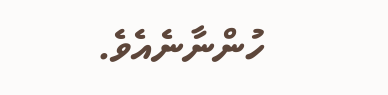ހުންނާނެއެވެ.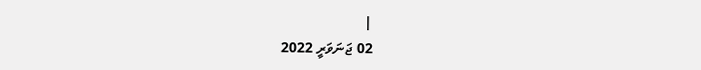|
02 ޖަނަވަރީ 2022